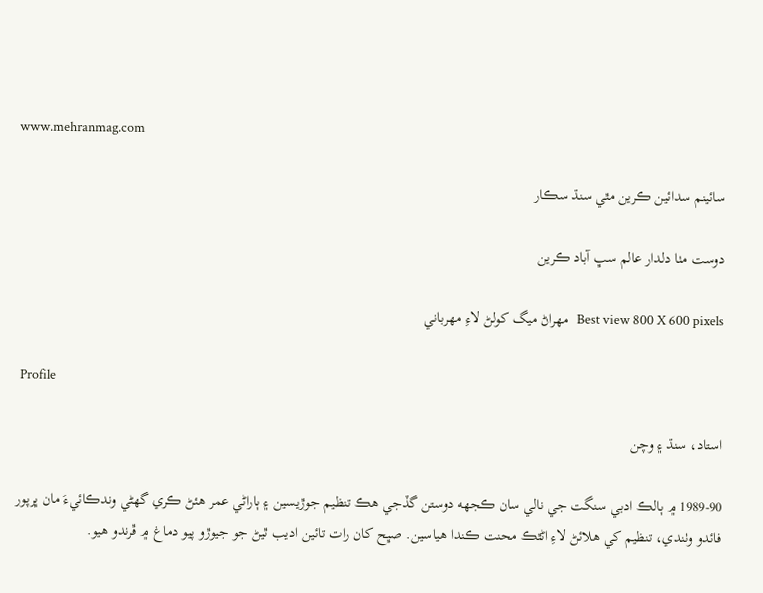www.mehranmag.com

سائينم سدائين ڪرين مٿي سنڌ سڪار

دوست مٺا دلدار عالم سڀ آباد ڪرين

Best view 800 X 600 pixels   مهراڻ ميگ کولڻ لاءِ مهرباني

 Profile

استاد، سنڌ ۽ وچن

1989-90 ۾ ٻالڪ ادبي سنگت جي نالي سان ڪجهه دوستن گڏجي هڪ تنظيم جوڙيسين ۽ ٻاراڻي عمر هئڻ ڪري گهڻي وندڪائيءَ مان ڀرپور فائدو وٺندي، تنظيم کي هلائڻ لاءِ اڻٿڪ محنت ڪندا هياسين. صڀح کان رات تائين اديب ٿيڻ جو جيوڙو پيو دماغ ۾ ڦرندو هيو.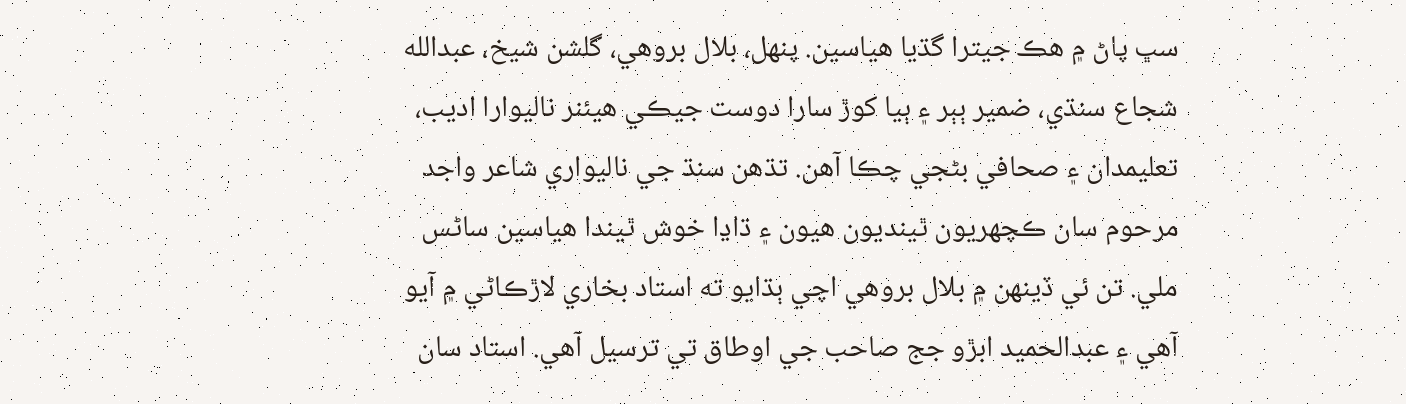سڀ پاڻ ۾ هڪ جيترا گڌيا هياسين. پنهل، بلال بروهي، گلشن شيخ، عبدالله شجاع سنڌي، ضمير ٻٻر ۽ ٻيا کوڙ سارا دوست جيڪي هيئنر ناليوارا اديب، تعليمدان ۽ صحافي بڻجي چڪا آهن. تڌهن سنڌ جي ناليواري شاعر واجد مرحوم سان ڪچهريون ٿينديون هيون ۽ ڌاڍا خوش ٿيندا هياسين ساڻس ملي. تن ئي ڏينهن ۾ بلال بروهي اچي ٻڌايو ته استاد بخاري لاڙڪاڻي ۾ آيو آهي ۽ عبدالحميد ابڙو جج صاحب جي اوطاق تي ترسيل آهي. استاد سان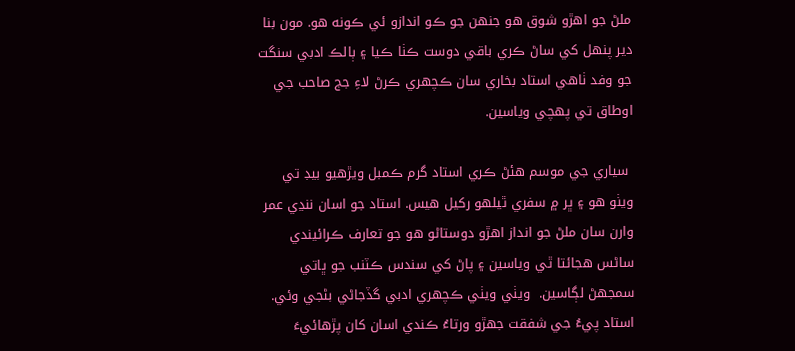ملڻ جو اهڙو شوق هو جنهن جو ڪو اندازو ئي ڪونه هو. مون بنا دير پنهل کي ساڻ ڪري باقي دوست ڪٺا ڪيا ۽ ٻالڪ ادبي سنگت جو وفد ٺاهي استاد بخاري سان ڪچهري ڪرڻ لاءِ جج صاحب جي اوطاق تي پهچي وياسين.

 سياري جي موسم هئڻ ڪري استاد گرم ڪمبل ويڙهيو بيڊ تي ويٺو هو ۽ ڀر ۾ سفري ٿيلهو رکيل هيس. استاد جو اسان ننڍي عمر وارن سان ملڻ جو انداز اهڙو دوستاڻو هو جو تعارف ڪرائيندي ساڻس هجائتا ٿي وياسين ۽ پاڻ کي سندس ڪٽنب جو ڀاتي سمجهڻ لڳاسين.  ويٺي ويٺي ڪچهري ادبي گڏجاڻي بڻجي وئي. استاد پيءُ جي شفقت جهڙو ورتاءُ ڪندي اسان کان پڙهائيءَ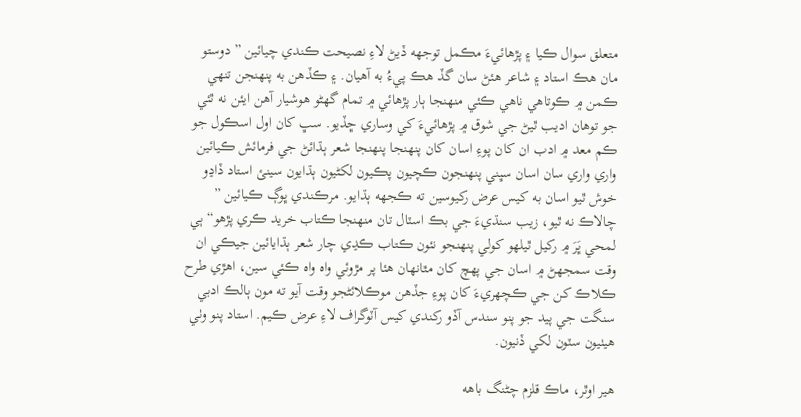متعلق سوال ڪيا ۽ پڙهائيءَ مڪمل توجهه ڏيڻ لاءِ نصيحت ڪندي چيائين ” دوستو مان هڪ استاد ۽ شاعر هئڻ سان گڏ هڪ پيءُ به آهيان. ۽ ڪڏهن به پنهنجن تنهي ڪمن ۾ ڪوتاهي ناهي ڪئي منهنجا ٻار پڙهائي ۾ تمام گهڻو هوشيار آهن ايئن نه ٿئي جو توهان اديب ٿيڻ جي شوق ۾ پڙهائيءَ کي وساري ڇڏيو. سڀ کان اول اسڪول جو ڪم معد ۾ ادب ان کان پوءِ اسان کان پنهنجا پنهنجا شعر ٻڌائڻ جي فرمائش ڪيائين واري واري سان اسان سڀني پنهنجون ڪچيون پڪيون لکڻيون ٻڌايون سينئ استاد ڏاڍو خوش ٿيو اسان به کيس عرض رکيوسين ته ڪجهه ٻڌايو. مرڪندي ڀوڳ ڪيائين ” چالاڪ نه ٿيو، زيب سنڌيءَ جي بڪ اسٽال تان منهنجا ڪتاب خريد ڪري پڙهو“ ٻي لمحي ڀَرَ ۾ رکيل ٿيلهو کولي پنهنجو نئون ڪتاب ڪڍي چار شعر ٻڌايائين جيڪي ان وقت سمجهڻ ۾ اسان جي پهچ کان مٿانهان هئا پر مڙوئي واه واه ڪئي سين، اهڙي طرح ڪلاڪ کن جي ڪچهريءَ کان پوءِ جڏهن موڪلائڻجو وقت آيو ته مون ٻالڪ ادبي سنگت جي پيد جو پنو سندس آڏو رکندي کيس آٽوگراف لاءِ عرض ڪيم. استاد پنو وٺي هيٺيون سٽون لکي ڏنيون.

هير اوٿر، ماڪ قلزم چڻنگ باهه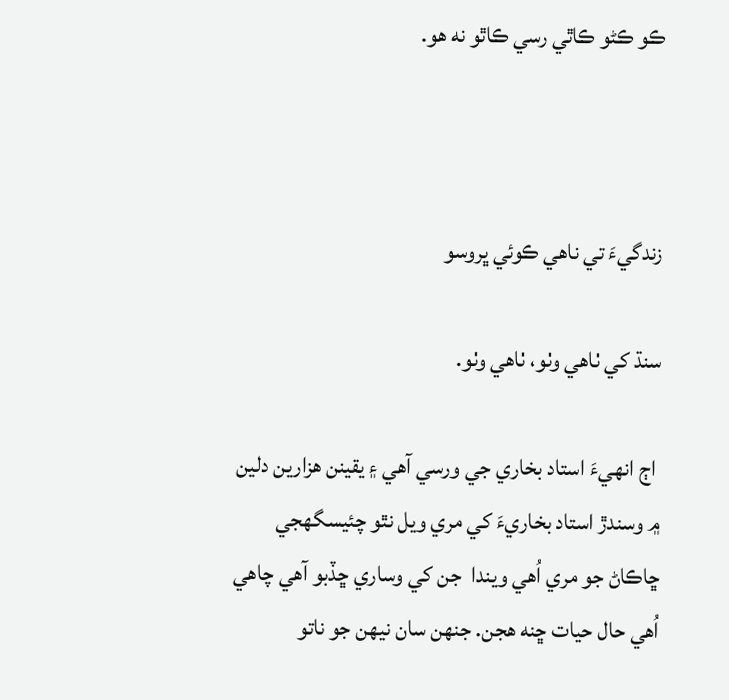ڪو ڪڻو ڪاٿي رسي ڪاٿو نه هو.



زندگيءَ تي ناهي ڪوئي ڀروسو

سنڌ کي ٺاهي وٺو، ٺاهي وٺو.

 اڄ انهيءَ استاد بخاري جي ورسي آهي ۽ يقينن هزارين دلين ۾ وسندڙ استاد بخاريءَ کي مري ويل نٿو چئيسگهجي ڇاڪاڻ جو مري اُهي ويندا  جن کي وساري ڇڏبو آهي چاهي اُهي حال حيات ڇنه هجن. جنهن سان نيهن جو ناتو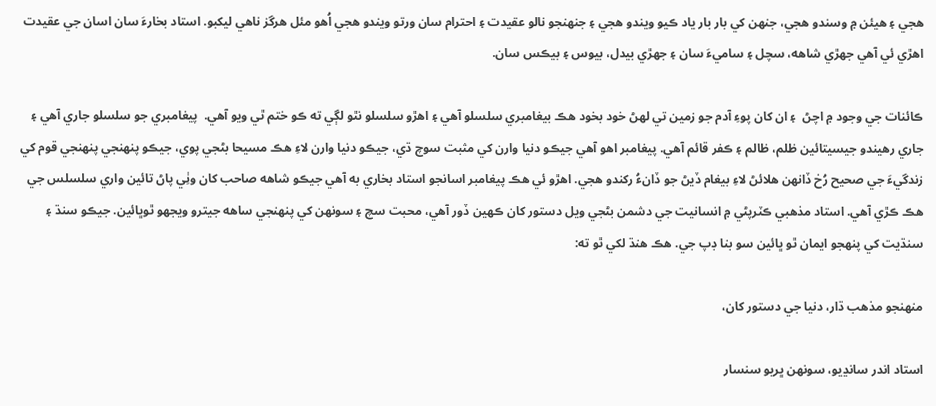هجي ۽ هيئن ۾ وسندو هجي، جنهن کي بار بار ياد ڪيو ويندو هجي ۽ جنهنجو نالو عقيدت ۽ احترام سان ورتو ويندو هجي اُهو مئل هرگز ناهي ليکبو. استاد بخارءَ سان اسان جي عقيدت اهڙي ئي آهي جهڙي شاهه، سچل ۽ ساميءَ سان ۽ جهڙي بيدل، بيوس ۽ بيڪس سان.

ڪائنات جي وجود ۾ اچڻ  ۽ ان کان پوءِ آدم جو زمين تي لهڻ خود بخود هڪ بيغامبري سلسلو آهي ۽ اهڙو سلسلو نٿو لڳي ته ڪو ختم ٿي ويو آهي.  پيغامبري جو سلسلو جاري آهي ۽ جاري رهيندو جيسيتائين ظلم، ظالم ۽ ڪفر قائم آهي. پيغامبر اهو آهي جيڪو دنيا وارن کي مثبت سوچ ڌي، جيڪو دنيا وارن لاءِ هڪ مسيحا بڻجي پوي، جيڪو پنهنجي پنهنجي قوم کي زندگيءَ جي صحيح رُخ ڏانهن هلائڻ لاءِ بيغام ڏيڻ جو ڏانءُ رکندو هجي. اهڙو ئي هڪ پيغامبر اسانجو استاد بخاري به آهي جيڪو شاهه صاحب کان وٺِي پاڻ تائين واري سلسلس جي هڪ ڪڙي آهي. استاد مذهبي ڪٽرپڻي ۾ انسانيت جي دشمن بڻجي ويل دستور کان ڪهين ڏور آهي، محبت سچ ۽ سونهن کي پنهنجي ساهه جيترو ويجهو ٿوڀائين. جيڪو سنڌ ۽ سنڌيت کي پنهجو ايمان ٿو ڀائين سو بنا ڊپ جي. هڪ هنڌ لکي ٿو ته:

منهنجو مذهب ڌار، دنيا جي دستور کان،

استاد اندر سانڍيو، سونهن ڀريو سنسار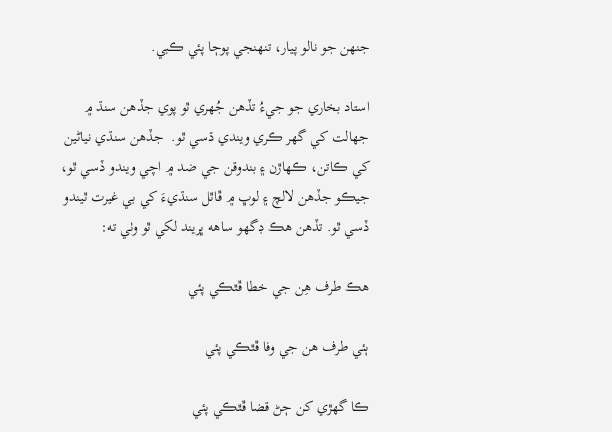جنهن جو نالو پيار، تنهنجي پوڄا پئي ڪبي.

استاد بخاري جو جيءُ تڏهن جُهري ٿو پوي جڏهن سنڌ ۾ جهالت کي گهر ڪري ويندي ڌسي ٿو.  جڏهن سنڌي نياڻين کي ڪاتن، ڪهاڙن ۽ بندوقن جي ضد ۾ اچي ويندو ڏسي ٿو، جيڪو جڏهن لالچ ۽ لوڀ ۾ ڦاٿل سنڌيءَ کي بي غيرت ٿيندو ڏسي ٿو. تڏهن هڪ ڊگهو ساهه ڀريند لکي ٿو وٺي ته:

هڪ طرف هِن جي خطا ڦٿڪي پئي

ٻئي طرف هن جي وفا ڦٿڪي پئي

ڪا گھڙي کن ڄڻ قضا ڦٿڪي پئي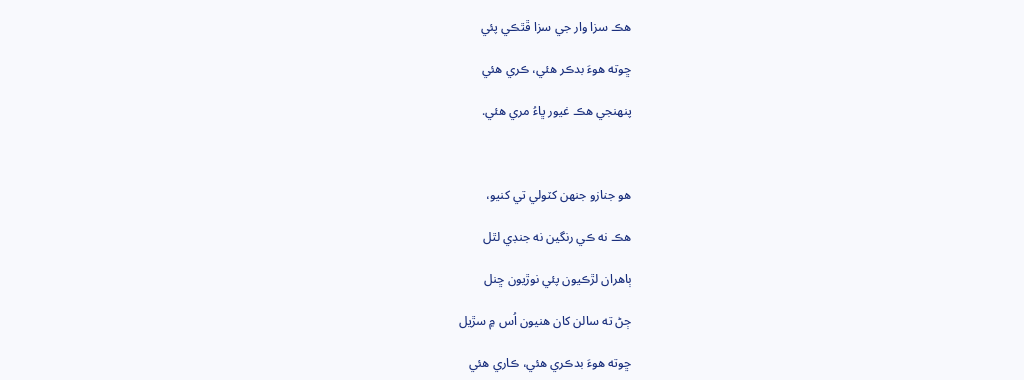هڪ سزا وار جي سزا ڦٿڪي پئي

ڇوته هوءَ بدڪر هئي، ڪري هئي

پنهنجي هڪ غيور ڀاءُ مري هئي.



هو جنازو جنهن کٽولي تي کنيو،

هڪ نه ڪي رنگين نه جنڊي لٿل

ٻاهران لڙڪيون پئي نوڙيون ڇنل

ڄڻ ته سالن کان هنيون اُس ۾ سڙيل

ڇوته هوءَ بدڪري هئي، ڪاري هئي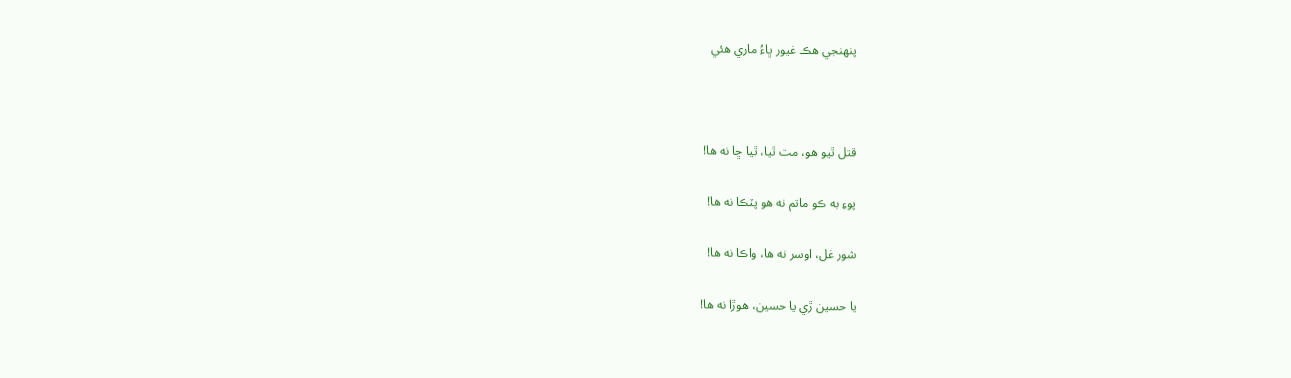پنهنجي هڪ غيور ڀاءُ ماري هئي



قتل ٿيو هو، مت ٿيا، ٿيا ڇا نه ها!

پوءِ به ڪو ماتم نه هو پٽڪا نه ها!

شور غل، اوسر نه ها، واڪا نه ها!

يا حسين ڙي يا حسين، هوڙا نه ها!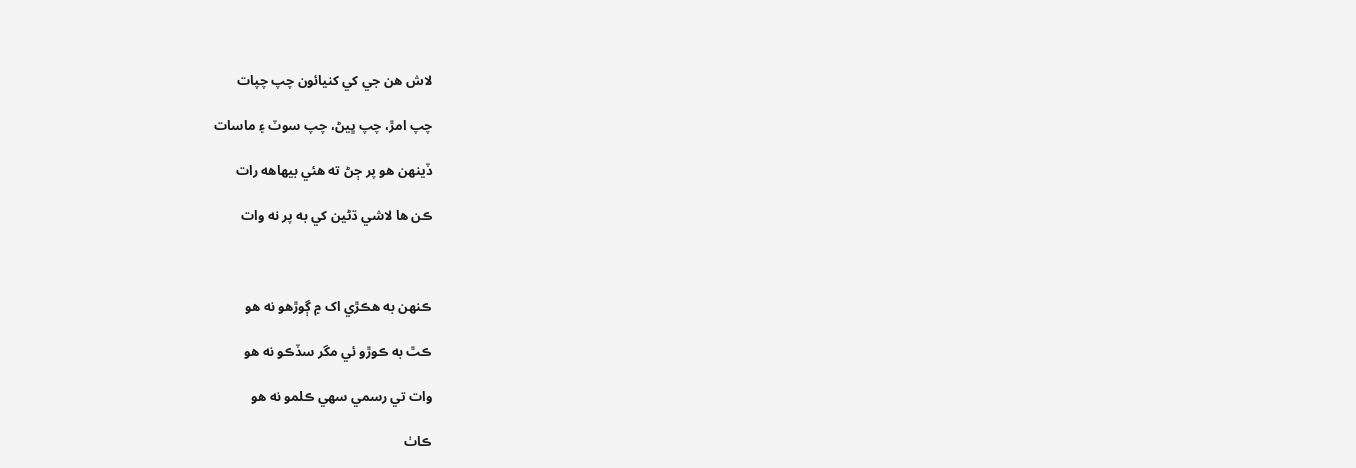لاش هن جي کي کنيائون چپ چپات

چپ امڙ، چپ ڀيڻ، چپ سوٽ ۽ ماسات

ڏينهن هو پر ڄڻ ته هئي بيهاهه رات

ڪن ها لاشي ڌڻين کي به پر نه وات



ڪنهن به هڪڙي اک ۾ ڳوڙهو نه هو

ڪٿ به ڪوڙو ئي مگر سڏڪو نه هو

وات تي رسمي سهي ڪلمو نه هو

ڪاٺ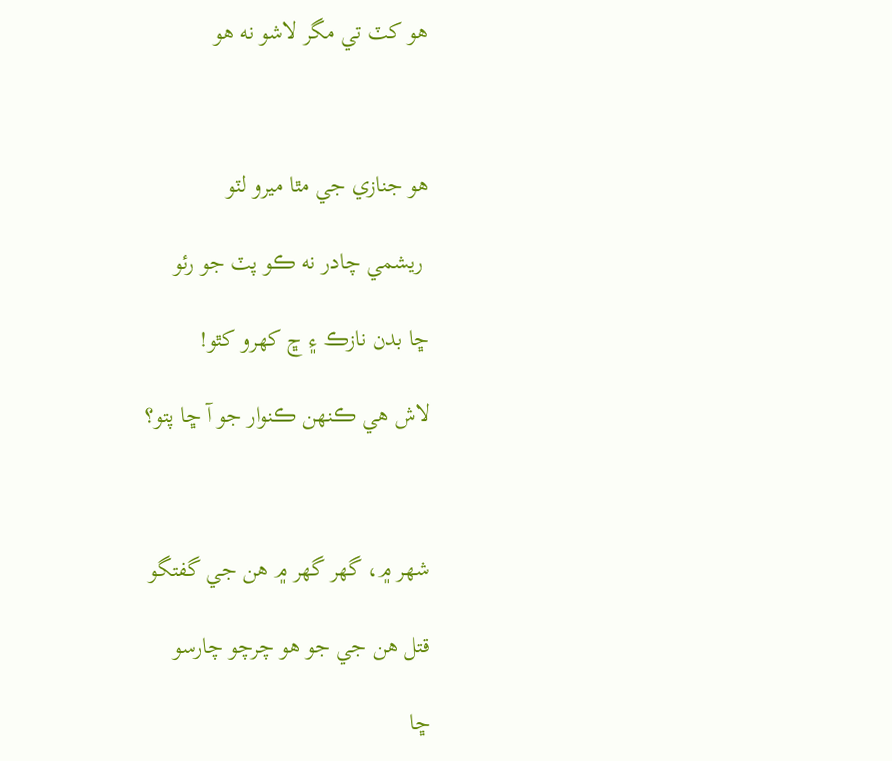هو کٽ تي مگر لاشو نه هو



هو جنازي جي مٿا ميرو لٽو

 ريشمي چادر نه ڪو پٽ جو رئو

ڇا بدن نازڪ ۽ ڇ کهرو کٿو!

لاش هي ڪنهن ڪنوار جو آ ڇا پتو؟



شهر ۾، گهر گهر ۾ هن جي گفتگو

قتل هن جي جو هو چرچو چارسو

ڇا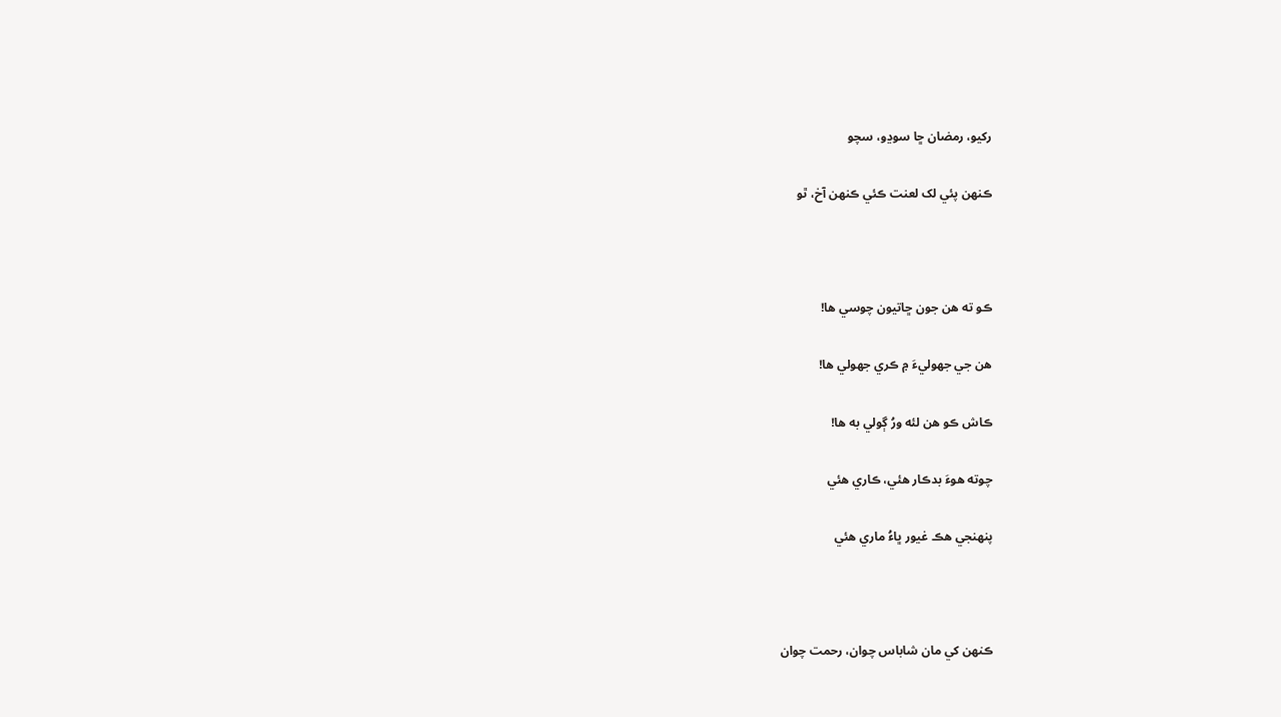رکيو، رمضان ڇا سوڍو، سچو

ڪنهن پئي لک لعنت ڪئي ڪنهن آخ، ٿو



ڪو ته هن جون ڇاتيون چوسي ها!

هن جي جهوليءَ ۾ ڪري جهولي ها!

ڪاش ڪو هن لئه ورُ ڳولي به ها!

چوته هوءَ بدڪار هئي، ڪاري هئي

پنهنجي هڪ غيور ڀاءُ ماري هئي



ڪنهن کي مان شاباس چوان، رحمت چوان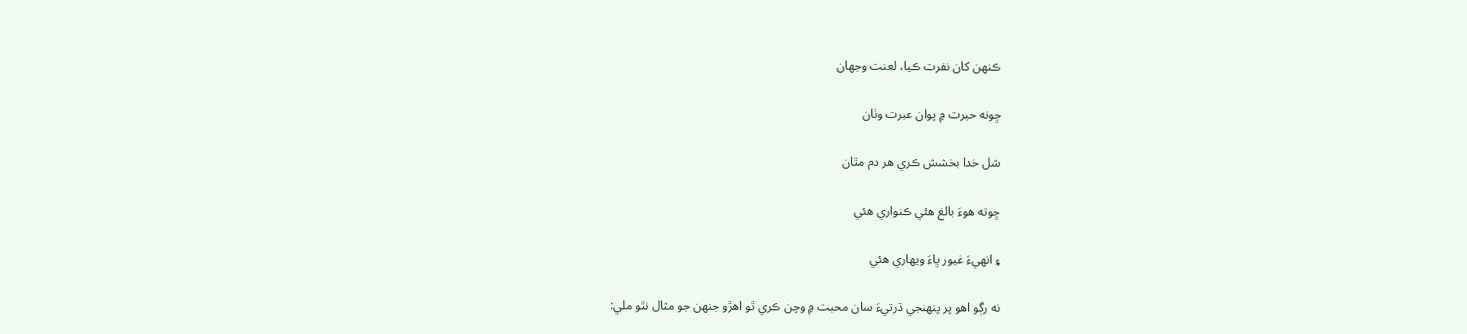ڪنهن کان نفرت ڪيا، لعنت وجهان

ڇونه حيرت ۾ پوان عبرت وٺان

شل خدا بخشش ڪري هر دم مٿان

ڇوته هوءَ بالغ هئي ڪنواري هئي

۽ انهيءَ غيور ڀاءَ ويهاري هئي

نه رڳو اهو پر پنهنجي ڌرتيءَ سان محبت ۾ وچن ڪري ٿو اهڙو جنهن جو مثال نٿو ملي: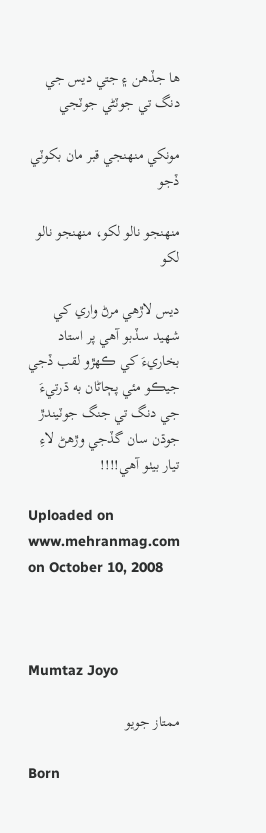ها جڏهن ۽ جتي ديس جي دنگ تي جوٽڻي جوٽجي

مونکي منهنجي قبر مان بکوٽي ڏجو

منهنجو نالو لکو، منهنجو نالو لکو

ديس لاڙهي مرڻ واري کي شهيد سڏبو آهي پر استاد بخاريءَ کي ڪهڙو لقب ڏجي  جيڪو مئي پڄاڻان به ڌرتيءَ جي دنگ تي جنگ جوٽيندڙ جوڌن سان گڏجي وڙهڻ لاءِ تيار بيٺو آهي!!!!

Uploaded on www.mehranmag.com on October 10, 2008



Mumtaz Joyo

ممتاز جويو

Born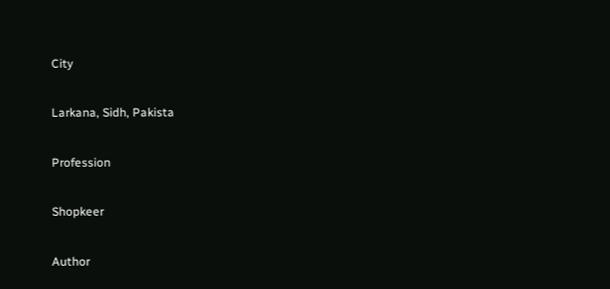City

Larkana, Sidh, Pakista

Profession

Shopkeer

Author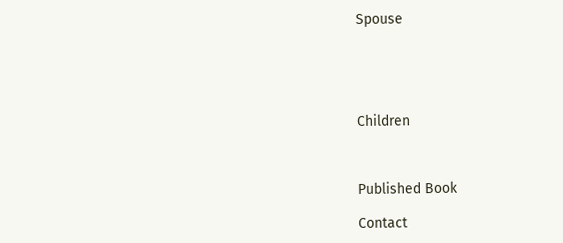Spouse





Children



Published Book

Contact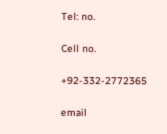Tel: no.

Cell no.

+92-332-2772365

email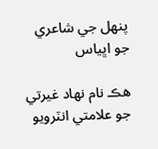پنهل جي شاعري جو اڀياس

هڪ نام نهاد غيرتي جو علامتي انٽرويو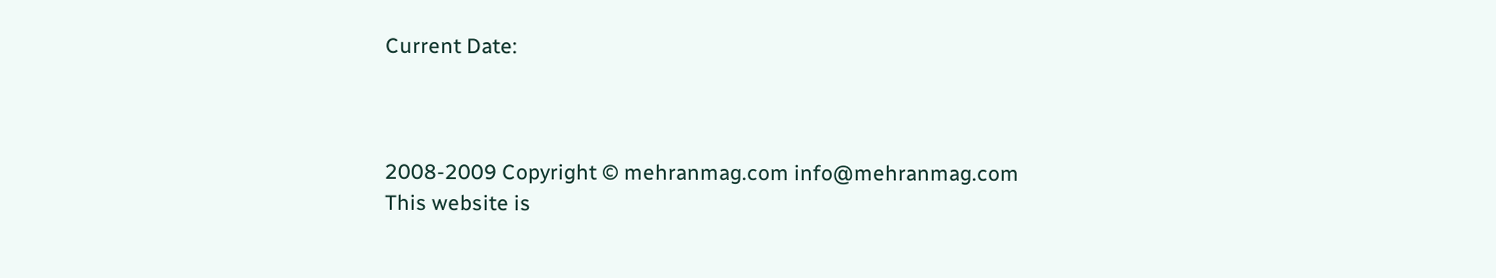Current Date:



2008-2009 Copyright © mehranmag.com info@mehranmag.com
This website is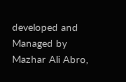developed and Managed by
Mazhar Ali Abro,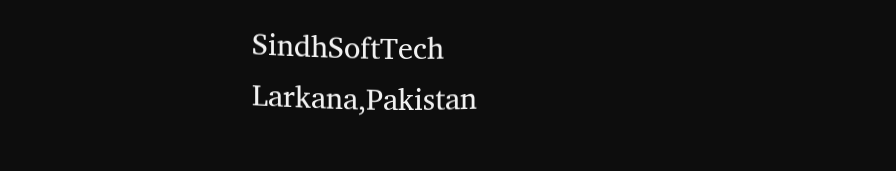SindhSoftTech Larkana,Pakistan